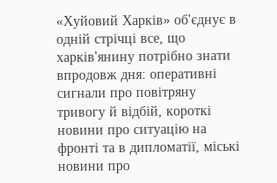«Хуйовий Харків» об'єднує в одній стрічці все, що харків'янину потрібно знати впродовж дня: оперативні сигнали про повітряну тривогу й відбій, короткі новини про ситуацію на фронті та в дипломатії, міські новини про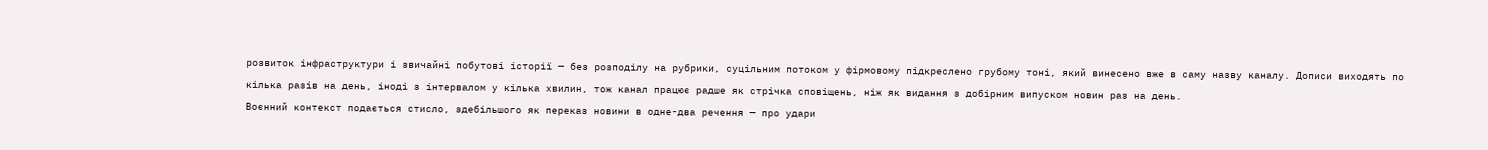розвиток інфраструктури і звичайні побутові історії — без розподілу на рубрики, суцільним потоком у фірмовому підкреслено грубому тоні, який винесено вже в саму назву каналу. Дописи виходять по кілька разів на день, іноді з інтервалом у кілька хвилин, тож канал працює радше як стрічка сповіщень, ніж як видання з добірним випуском новин раз на день.
Воєнний контекст подається стисло, здебільшого як переказ новини в одне-два речення — про удари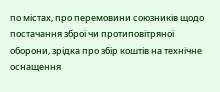по містах, про перемовини союзників щодо постачання зброї чи протиповітряної оборони, зрідка про збір коштів на технічне оснащення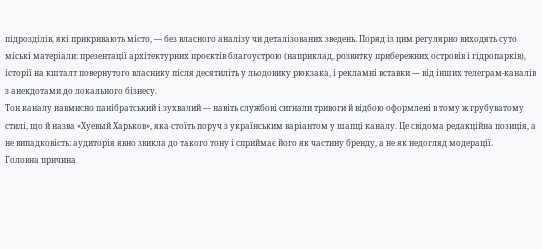підрозділів, які прикривають місто, — без власного аналізу чи деталізованих зведень. Поряд із цим регулярно виходять суто міські матеріали: презентації архітектурних проєктів благоустрою (наприклад, розвитку прибережних островів і гідропарків), історії на кшталт повернутого власнику після десятиліть у льодовику рюкзака, і рекламні вставки — від інших телеграм-каналів з анекдотами до локального бізнесу.
Тон каналу навмисно панібратський і зухвалий — навіть службові сигнали тривоги й відбою оформлені в тому ж грубуватому стилі, що й назва «Хуевый Харьков», яка стоїть поруч з українським варіантом у шапці каналу. Це свідома редакційна позиція, а не випадковість: аудиторія явно звикла до такого тону і сприймає його як частину бренду, а не як недогляд модерації.
Головна причина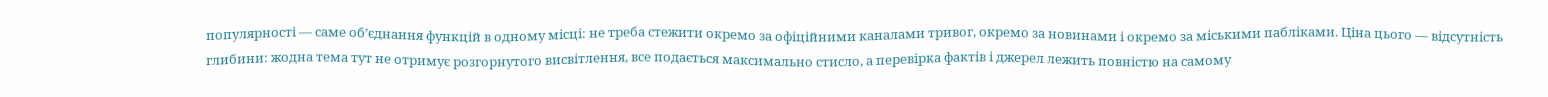популярності — саме обʼєднання функцій в одному місці: не треба стежити окремо за офіційними каналами тривог, окремо за новинами і окремо за міськими пабліками. Ціна цього — відсутність глибини: жодна тема тут не отримує розгорнутого висвітлення, все подається максимально стисло, а перевірка фактів і джерел лежить повністю на самому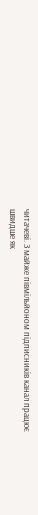читачеві. З майже півмільйоном підписників канал працює швидше як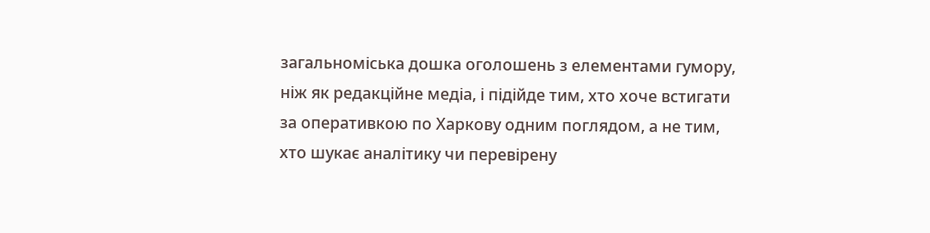загальноміська дошка оголошень з елементами гумору, ніж як редакційне медіа, і підійде тим, хто хоче встигати за оперативкою по Харкову одним поглядом, а не тим, хто шукає аналітику чи перевірену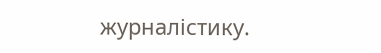журналістику.